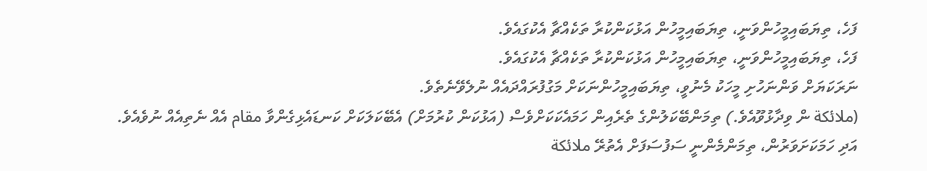ފަހެ، ތިޔަބައިމީހުންވަނީ، ތިޔަބައިމީހުން އަޅުކަންކުރާ ތަކެއްޗާ އެކުގައެވެ.
ފަހެ، ތިޔަބައިމީހުންވަނީ، ތިޔަބައިމީހުން އަޅުކަންކުރާ ތަކެއްޗާ އެކުގައެވެ.
ނަރަކަޔަށް ވަންނަހުށި މީހަކު މެނުވީ، ތިޔަބައިމީހުންނަކަށް މަގުފުރައްދައެއް ނުލެވޭނެތެވެ.
(ملائكة ން ވިދާޅުވޫއެވެ.) ތިމަންބޭކަލުންގެ ތެރެއިން ހަމައެކަކަށްވެސް (އަޅުކަން ކުރުމަށް) އެބޭކަލަކަށް ކަނޑައެޅިގެންވާ مقام އެއް ނެތިއެއް ނުވެއެވެ.
އަދި ހަމަކަށަވަރުން، ތިމަންމެންނީ ސަފުސަފަށް އެތުރޭ ملائكة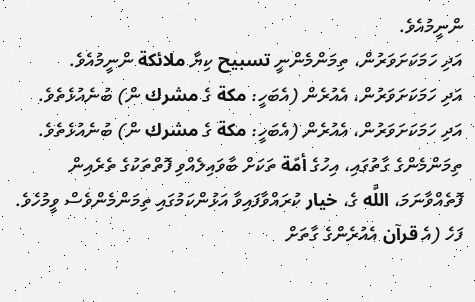ންނީމުއެވެ.
އަދި ހަމަކަށަވަރުން، ތިމަންމެންނީ تسبيح ކިޔާ ملائكة ންނީމުއެވެ.
އަދި ހަމަކަށަވަރުން، އެއުރެން (އެބަހީ: مكة ގެ مشرك ން) ބުނެއުޅެތެވެ.
އަދި ހަމަކަށަވަރުން، އެއުރެން (އެބަހީ: مكة ގެ مشرك ން) ބުނެއުޅެތެވެ.
ތިމަންމެންގެ ގާތުގައި، އިހުގެ أمّة ތަކަށް ބާވައިލެއްވި ފޮތްތަކުގެ ތެރެއިން ފޮތެއްވާނަމަ، اللَّه ގެ، خيار ކުރައްވާފައިވާ އަޅުންކަމުގައި ތިމަންމެންވެސް ވީމުހެވެ.
ފަހެ (އެ قرآن އެއުރެންގެ ގާތަށް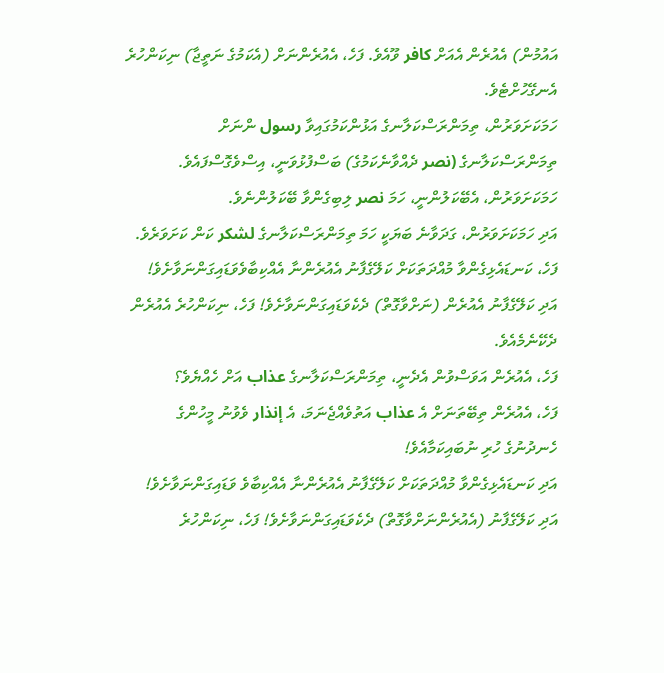އައުމުން) އެއުރެން އެއަށް كافر ވޫއެވެ. ފަހެ، އެއުރެންނަށް (އެކަމުގެ ނަތީޖާ) ނިކަންހުރެ އެނގޭހުށްޓެވެ.
ހަމަކަށަވަރުން، ތިމަންރަސްކަލާނގެ އަޅުންކަމުގައިވާ رسول ންނަށް ތިމަންރަސްކަލާނގެ (نصر ދެއްވާނެކަމުގެ) ބަސްފުޅުވަނީ، އިސްވެގޮސްފައެވެ.
ހަމަކަށަވަރުން، އެބޭކަލުންނީ، ހަމަ نصر ލިބިގެންވާ ބޭކަލުންނެވެ.
އަދި ހަމަކަށަވަރުން، ގަދަވާނެ ބަޔަކީ ހަމަ ތިމަންރަސްކަލާނގެ لشكر ކަން ކަށަވަރެވެ.
ފަހެ، ކަނޑައެޅިގެންވާ މުއްދަތަކަށް ކަލޭގެފާނު އެއުރެންނާ އެއްކިބާވެވަޑައިގަންނަވާށެވެ!
އަދި ކަލޭގެފާނު އެއުރެން (ނަށްވާގޮތް) ދެކެވަޑައިގަންނަވާށެވެ! ފަހެ، ނިކަންހުރެ އެއުރެން ދެކޭނެމެއެވެ.
ފަހެ، އެއުރެން އަވަސްވުން އެދެނީ، ތިމަންރަސްކަލާނގެ عذاب އަށް ހެއްޔެވެ؟
ފަހެ، އެއުރެން ތިބޭތަނަށް އެ عذاب އަތުވެއްޖެނަމަ، އެ إنذار ވެވުނު މީހުންގެ ހެނދުނުގެ ހުރި ނުބައިކަމާއެވެ!
އަދި ކަނޑައެޅިގެންވާ މުއްދަތަކަށް ކަލޭގެފާނު އެއުރެންނާ އެއްކިބާވެ ވަޑައިގަންނަވާށެވެ!
އަދި ކަލޭގެފާނު (އެއުރެންނަށްވާގޮތް) ދެކެވަޑައިގަންނަވާށެވެ! ފަހެ، ނިކަންހުރެ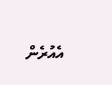އެއުރެން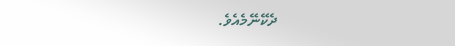ދެކޭނޭމެއެވެ.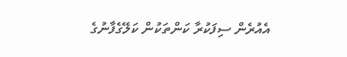އެއުރެން ސިފަކުރާ ކަންތަކުން ކަލޭގެފާނުގެ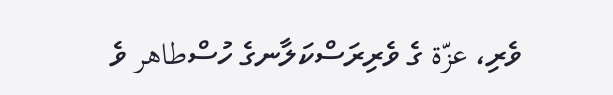ވެރި، عزّة ގެ ވެރިރަސްކަލާނގެ ހުސްطاهر ވެ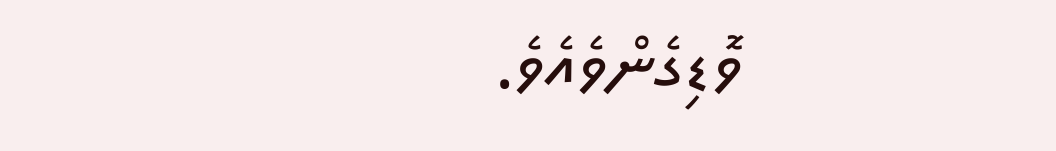ވޮޑިގެންވެއެވެ.